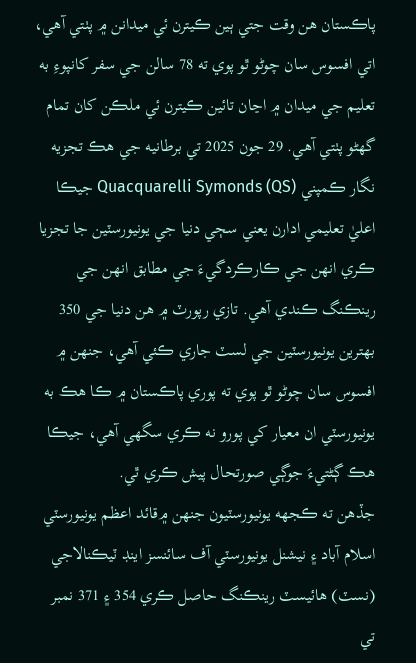پاڪستان هن وقت جتي ٻين ڪيترن ئي ميدانن ۾ پٺتي آهي، اتي افسوس سان چوڻو ٿو پوي ته 78 سالن جي سفر کانپوءِ به تعليم جي ميدان ۾ اڃان تائين ڪيترن ئي ملڪن کان تمام گهڻو پٺتي آهي. 29 جون 2025 تي برطانيه جي هڪ تجزيه نگار ڪمپني Quacquarelli Symonds (QS) جيڪا اعليٰ تعليمي ادارن يعني سڄي دنيا جي يونيورسٽين جا تجزيا ڪري انهن جي ڪارڪردگيءَ جي مطابق انهن جي رينڪنگ ڪندي آهي. تازي رپورٽ ۾ هن دنيا جي 350 بهترين يونيورسٽين جي لسٽ جاري ڪئي آهي، جنهن ۾ افسوس سان چوڻو ٿو پوي ته پوري پاڪستان ۾ ڪا هڪ به يونيورسٽي ان معيار کي پورو نه ڪري سگهي آهي، جيڪا هڪ ڳڻتيءَ جوڳي صورتحال پيش ڪري ٿي.
جڏهن ته ڪجهه يونيورسٽيون جنهن ۾قائد اعظم يونيورسٽي اسلام آباد ۽ نيشنل يونيورسٽي آف سائنسز اينڊ ٽيڪنالاجي (نسٽ) هائيسٽ رينڪنگ حاصل ڪري 354 ۽ 371 نمبر تي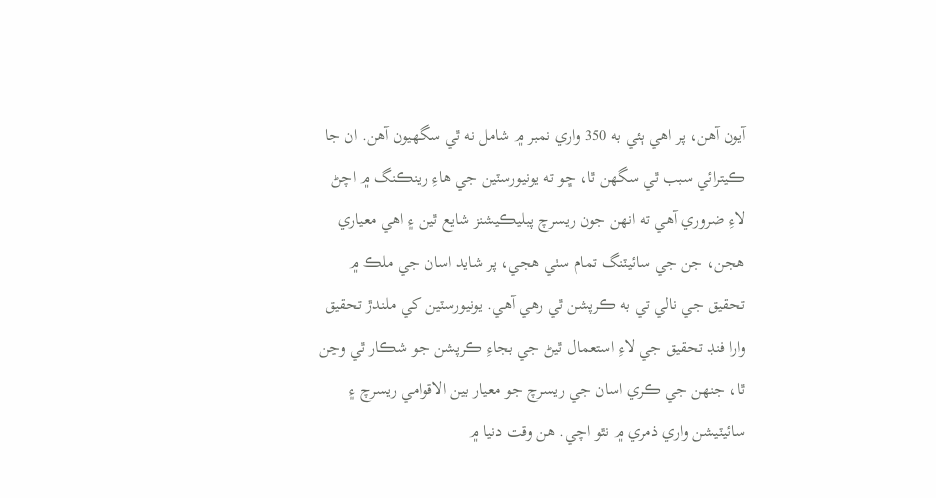آيون آهن، پر اهي ٻئي به 350 واري نمبر ۾ شامل نه ٿي سگهيون آهن. ان جا ڪيترائي سبب ٿي سگهن ٿا، ڇو ته يونيورسٽين جي هاءِ رينڪنگ ۾ اچڻ لاءِ ضروري آهي ته انهن جون ريسرچ پبليڪيشنز شايع ٿين ۽ اهي معياري هجن، جن جي سائيٽنگ تمام سٺي هجي، پر شايد اسان جي ملڪ ۾ تحقيق جي نالي تي به ڪرپشن ٿي رهي آهي. يونيورسٽين کي ملندڙ تحقيق وارا فنڊ تحقيق جي لاءِ استعمال ٿيڻ جي بجاءِ ڪرپشن جو شڪار ٿي وڃن ٿا، جنهن جي ڪري اسان جي ريسرچ جو معيار بين الاقوامي ريسرچ ۽ سائيٽيشن واري ذمري ۾ نٿو اچي. هن وقت دنيا ۾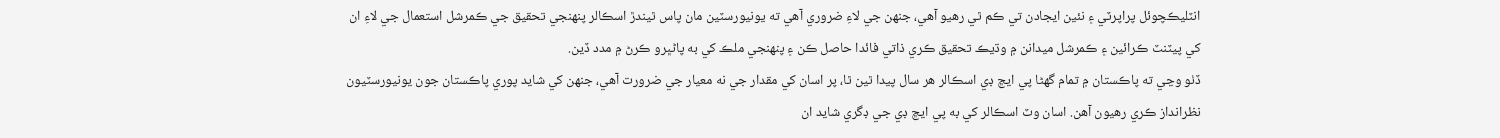انٽليڪچوئل پراپرٽي ۽ نئين ايجادن تي ڪم ٿي رهيو آهي، جنهن جي لاءِ ضروري آهي ته يونيورسٽين مان پاس ٿيندڙ اسڪالر پنهنجي تحقيق جي ڪمرشل استعمال جي لاءِ ان کي پيٽنٽ ڪرائين ۽ ڪمرشل ميدانن ۾ وڌيڪ تحقيق ڪري ذاتي فائدا حاصل ڪن ۽ پنهنجي ملڪ کي به پاڻڀرو ڪرڻ ۾ مدد ڏين.
ڏٺو وڃي ته پاڪستان ۾ تمام گهڻا پي ايڇ ڊي اسڪالر هر سال پيدا ٿين ٿا، پر اسان کي مقدار جي نه معيار جي ضرورت آهي، جنهن کي شايد پوري پاڪستان جون يونيورسٽيون نظرانداز ڪري رهيون آهن. اسان وٽ اسڪالر کي به پي ايڇ ڊي جي ڊگري شايد ان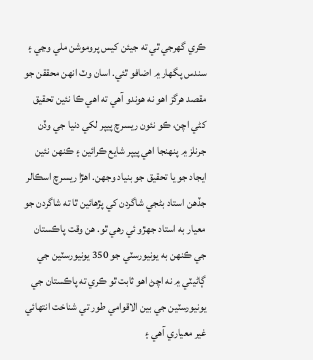ڪري گهرجي ٿي ته جيئن کيس پروموشن ملي وڃي ۽ سندس پگهار ۾ اضافو ٿئي. اسان وٽ انهن محققن جو مقصد هرگز اهو نه هوندو آهي ته اهي ڪا نئين تحقيق کڻي اچن، ڪو نئون ريسرچ پيپر لکي دنيا جي وڏن جرنلز ۾ پنهنجا اهي پيپر شايع ڪرائين ۽ ڪنهن نئين ايجاد جو يا تحقيق جو بنياد وجهن. اهڙا ريسرچ اسڪالر جڏهن استاد بڻجي شاگردن کي پڙهائين ٿا ته شاگردن جو معيار به استاد جهڙو ئي رهي ٿو. هن وقت پاڪستان جي ڪنهن به يونيورسٽي جو 350 يونيورسٽين جي ڳاڻيٽي ۾ نه اچڻ اهو ثابت ٿو ڪري ته پاڪستان جي يونيورسٽين جي بين الاقوامي طور تي شناخت انتهائي غير معياري آهي ۽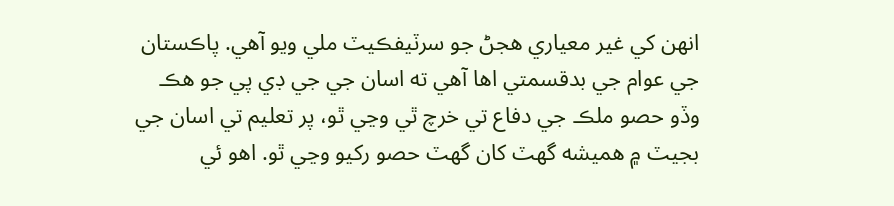انهن کي غير معياري هجڻ جو سرٽيفڪيٽ ملي ويو آهي. پاڪستان جي عوام جي بدقسمتي اها آهي ته اسان جي جي ڊي پي جو هڪ وڏو حصو ملڪ جي دفاع تي خرچ ٿي وڃي ٿو، پر تعليم تي اسان جي بجيٽ ۾ هميشه گهٽ کان گهٽ حصو رکيو وڃي ٿو. اهو ئي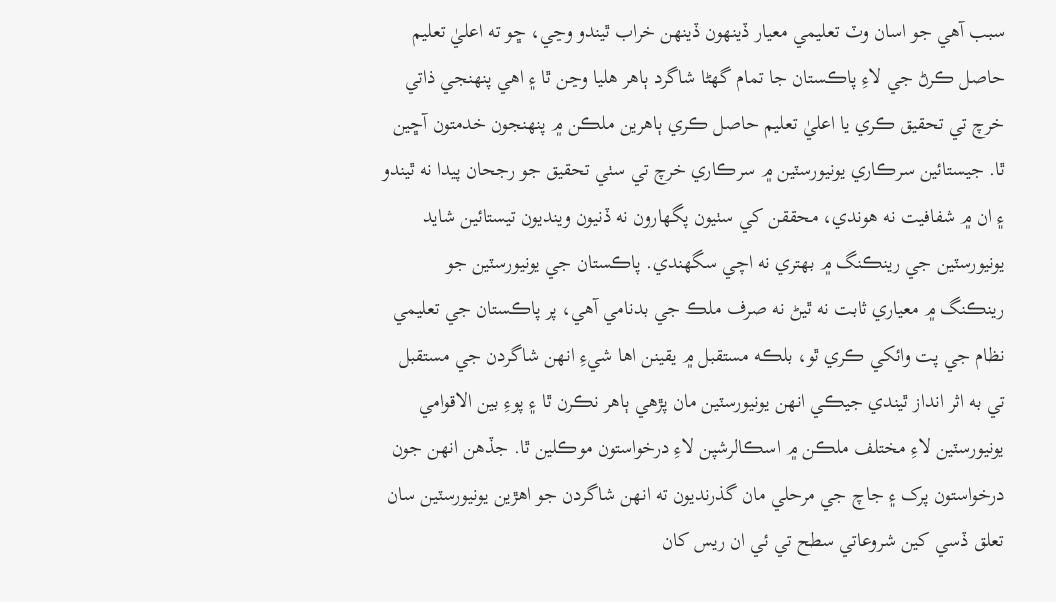سبب آهي جو اسان وٽ تعليمي معيار ڏينهون ڏينهن خراب ٿيندو وڃي، ڇو ته اعليٰ تعليم حاصل ڪرڻ جي لاءِ پاڪستان جا تمام گهڻا شاگرد ٻاهر هليا وڃن ٿا ۽ اهي پنهنجي ذاتي خرچ تي تحقيق ڪري يا اعليٰ تعليم حاصل ڪري ٻاهرين ملڪن ۾ پنهنجون خدمتون آڇين ٿا. جيستائين سرڪاري يونيورسٽين ۾ سرڪاري خرچ تي سٺي تحقيق جو رجحان پيدا نه ٿيندو ۽ ان ۾ شفافيت نه هوندي، محققن کي سٺيون پگهارون نه ڏنيون وينديون تيستائين شايد يونيورسٽين جي رينڪنگ ۾ بهتري نه اچي سگهندي. پاڪستان جي يونيورسٽين جو رينڪنگ ۾ معياري ثابت نه ٿيڻ نه صرف ملڪ جي بدنامي آهي، پر پاڪستان جي تعليمي نظام جي پت وائکي ڪري ٿو، بلڪه مستقبل ۾ يقينن اها شيءِ انهن شاگردن جي مستقبل تي به اثر انداز ٿيندي جيڪي انهن يونيورسٽين مان پڙهي ٻاهر نڪرن ٿا ۽ پوءِ بين الاقوامي يونيورسٽين لاءِ مختلف ملڪن ۾ اسڪالرشپن لاءِ درخواستون موڪلين ٿا. جڏهن انهن جون درخواستون پرک ۽ جاچ جي مرحلي مان گذرنديون ته انهن شاگردن جو اهڙين يونيورسٽين سان تعلق ڏسي کين شروعاتي سطح تي ئي ان ريس کان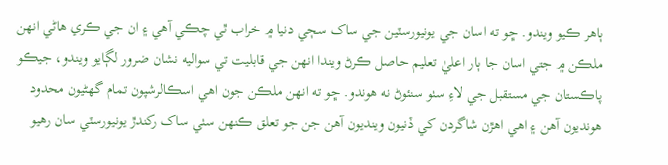ٻاهر ڪيو ويندو. ڇو ته اسان جي يونيورسٽين جي ساک سڄي دنيا ۾ خراب ٿي چڪي آهي ۽ ان جي ڪري هاڻي انهن ملڪن ۾ جتي اسان جا ٻار اعليٰ تعليم حاصل ڪرڻ ويندا انهن جي قابليت تي سواليه نشان ضرور لڳايو ويندو، جيڪو پاڪستان جي مستقبل جي لاءِ سٺو سنئوڻ نه هوندو. ڇو ته انهن ملڪن جون اهي اسڪالرشپون تمام گهڻيون محدود هونديون آهن ۽ اهي اهڙن شاگردن کي ڏنيون وينديون آهن جن جو تعلق ڪنهن سٺي ساک رکندڙ يونيورسٽي سان رهيو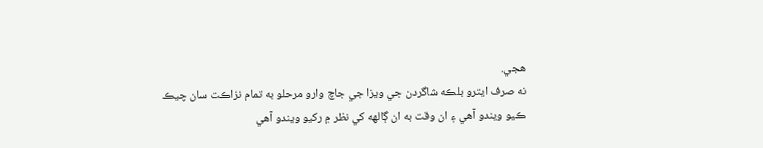هجي.
نه صرف ايترو بلڪه شاگردن جي ويزا جي جاچ وارو مرحلو به تمام نزاڪت سان چيڪ ڪيو ويندو آهي ۽ ان وقت به ان ڳالهه کي نظر ۾ رکيو ويندو آهي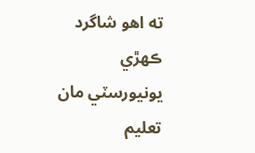ته اهو شاگرد ڪهڙي يونيورسٽي مان تعليم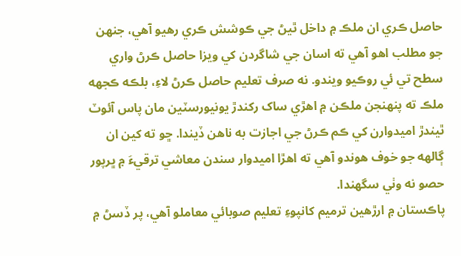حاصل ڪري ان ملڪ ۾ داخل ٿيڻ جي ڪوشش ڪري رهيو آهي، جنهن جو مطلب اهو آهي ته اسان جي شاگردن کي ويزا حاصل ڪرڻ واري سطح تي ئي روڪيو ويندو. نه صرف تعليم حاصل ڪرڻ لاءِ، بلڪه ڪجهه ملڪ ته پنهنجن ملڪن ۾ اهڙي ساک رکندڙ يونيورسٽين مان پاس آئوٽ ٿيندڙ اميدوارن کي ڪم ڪرڻ جي اجازت به ناهن ڏيندا. ڇو ته کين ان ڳالهه جو خوف هوندو آهي ته اهڙا اميدوار سندن معاشي ترقيءَ ۾ ڀرپور حصو نه وٺي سگهندا.
پاڪستان ۾ ارڙهين ترميم کانپوءِ تعليم صوبائي معاملو آهي، پر ڏسڻ ۾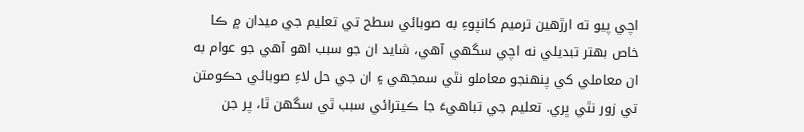اچي پيو ته ارڙهين ترميم کانپوءِ به صوبائي سطح تي تعليم جي ميدان ۾ ڪا خاص بهتر تبديلي نه اچي سگهي آهي، شايد ان جو سبب اهو آهي جو عوام به ان معاملي کي پنهنجو معاملو نٿي سمجهي ۽ ان جي حل لاءِ صوبائي حڪومتن تي زور نٿي ڀري. تعليم جي تباهيءَ جا ڪيترائي سبب ٿي سگهن ٿا، پر جن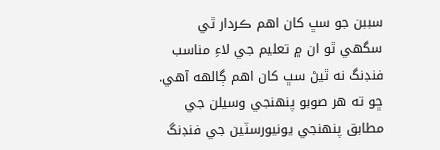سببن جو سڀ کان اهم ڪردار ٿي سگهي ٿو ان ۾ تعليم جي لاءِ مناسب فنڊنگ نه ٿيڻ سڀ کان اهم ڳالهه آهي. ڇو ته هر صوبو پنهنجي وسيلن جي مطابق پنهنجي يونيورسٽين جي فنڊنگ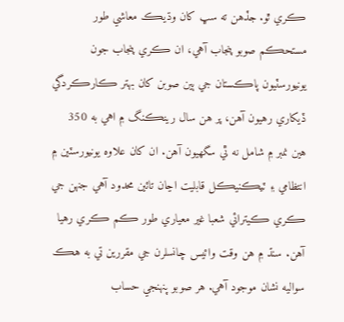ڪري ٿو. جڏهن ته سڀ کان وڌيڪ معاشي طور مستحڪم صوبو پنجاب آهي، ان ڪري پنجاب جون يونيورسٽيون پاڪستان جي ٻين صوبن کان بهتر ڪارڪردگي ڏيکاري رهيون آهن، پر هن سال رينڪنگ ۾ اهي به 350 هين نمبر ۾ شامل نه ٿي سگهيون آهن. ان کان علاوه يونيورسٽين ۾ انتظامي ۽ ٽيڪنيڪل قابليت اڃان تائين محدود آهي جنهن جي ڪري ڪيترائي شعبا غير معياري طور ڪم ڪري رهيا آهن. سنڌ ۾ هن وقت وائيس چانسلرن جي مقررين تي به هڪ سواليه نشان موجود آهي. هر صوبو پنهنجي حساب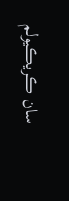سان ڪريڪيولم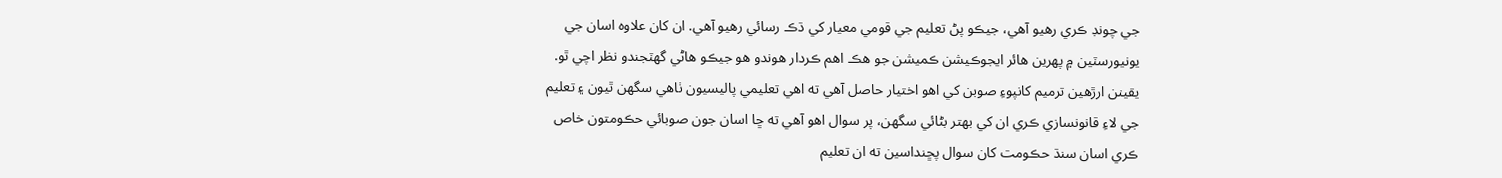جي چونڊ ڪري رهيو آهي، جيڪو پڻ تعليم جي قومي معيار کي ڌڪ رسائي رهيو آهي. ان کان علاوه اسان جي يونيورسٽين ۾ پهرين هائر ايجوڪيشن ڪميشن جو هڪ اهم ڪردار هوندو هو جيڪو هاڻي گهٽجندو نظر اچي ٿو. يقينن ارڙهين ترميم کانپوءِ صوبن کي اهو اختيار حاصل آهي ته اهي تعليمي پاليسيون ٺاهي سگهن ٿيون ۽ تعليم جي لاءِ قانونسازي ڪري ان کي بهتر بڻائي سگهن، پر سوال اهو آهي ته ڇا اسان جون صوبائي حڪومتون خاص ڪري اسان سنڌ حڪومت کان سوال پڇنداسين ته ان تعليم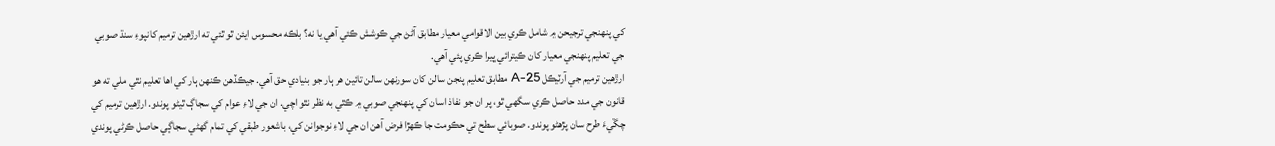کي پنهنجي ترجيحن ۾ شامل ڪري بين الاقوامي معيار مطابق آڻڻ جي ڪوشش ڪئي آهي يا نه؟ بلڪه محسوس ايئن ٿو ٿئي ته ارڙهين ترميم کانپوءِ سنڌ صوبي جي تعليم پنهنجي معيار کان ڪيترائي ڀيرا ڪري پئي آهي.
ارڙهين ترميم جي آرٽيڪل 25-A مطابق تعليم پنجن سالن کان سورنهن سالن تائين هر ٻار جو بنيادي حق آهي. جيڪڏهن ڪنهن ٻار کي اها تعليم نٿي ملي ته هو قانون جي مدد حاصل ڪري سگهي ٿو، پر ان جو نفاذ اسان کي پنهنجي صوبي ۾ ڪٿي به نظر نٿو اچي. ان جي لاءِ عوام کي سجاڳ ٿيڻو پوندو. ارڙهين ترميم کي چڱيءَ طرح سان پڙهڻو پوندو. صوبائي سطح تي حڪومت جا ڪهڙا فرض آهن ان جي لاءِ نوجوانن کي، باشعور طبقي کي تمام گهڻي سجاڳي حاصل ڪرڻي پوندي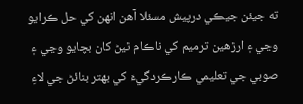ته جيئن جيڪي درپيش مسئلا آهن انهن کي حل ڪرايو وڃي ۽ ارڙهين ترميم کي ناڪام ٿيڻ کان بچايو وڃي ۽ صوبي جي تعليمي ڪارڪردگيءَ کي بهتر بنائڻ جي لاءِ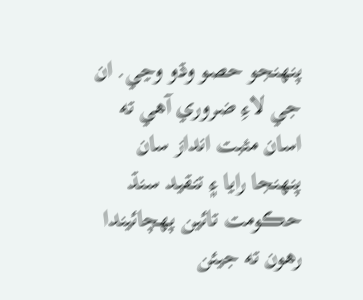پنهنجو حصو وڌو وڃي. ان جي لاءِ ضروري آهي ته اسان مثبت انداز سان پنهنجا رايا ۽ تنقيد سنڌ حڪومت تائين پهچائيندا رهون ته جيئن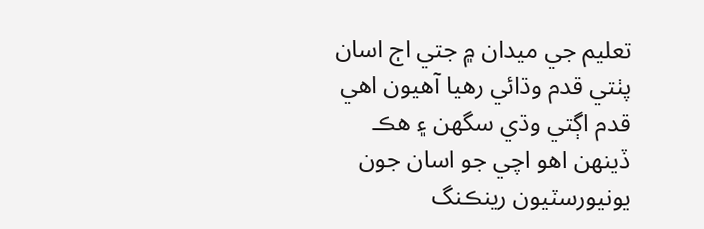تعليم جي ميدان ۾ جتي اڄ اسان پٺتي قدم وڌائي رهيا آهيون اهي قدم اڳتي وڌي سگهن ۽ هڪ ڏينهن اهو اچي جو اسان جون يونيورسٽيون رينڪنگ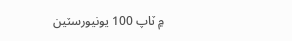۾ ٽاپ 100 يونيورسٽين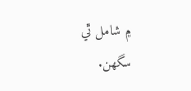۾ شامل ٿي سگهن.